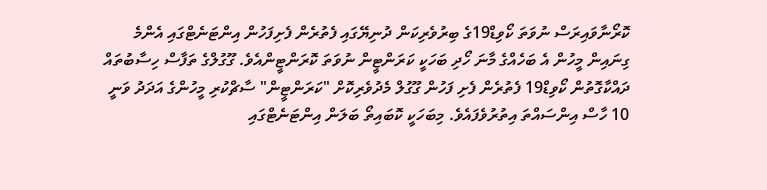ކޮރޯނާވައިރަސް ނުވަތަ ކޯވިޑް19ގެ ބިރުވެރިކަން ދުނިޔޭގައި ފެތުރެން ފެށިފަހުން އިންޓަނެޓްގައި އެންމެ ގިނައިން މީހުން އެ ބަހެއްގެ މާނަ ހޯދި ބަހަކީ ކަރަންޓީން ނުވަތަ ކޮރަންޓީންއެވެ. ގޫގުލްގެ ތަފާސް ހިސާބުތައް ދައްކާގޮތުން ކޯވިޑް19 ފެތުރެން ފެށި ފަހުން ގޫގުލް މެދުވެރިކޮށް "ކަރަންޓީން" ސާޗްކުރި މީހުންގެ އަދަދު ވަނީ 10 ހާސް އިންސައްތަ އިތުރުވެފައެވެ. މިބަހަކީ ކޮބައިތޯ ބަލަން އިންޓަނެޓްގައި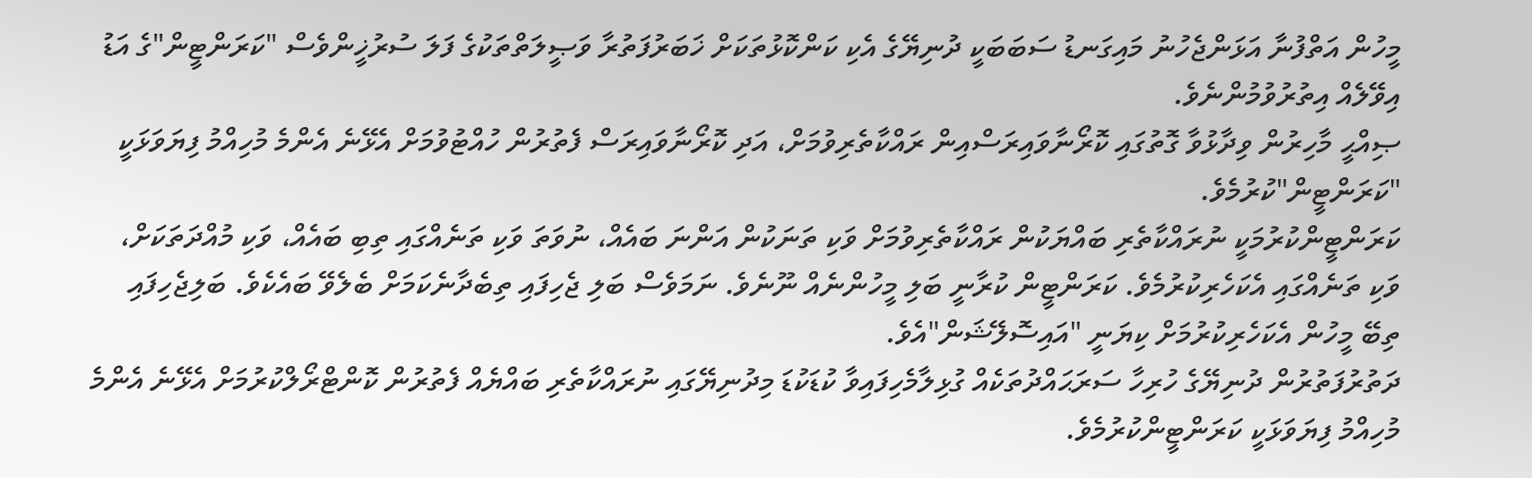މީހުން އަތްފުނާ އަޅަންޖެހުނު މައިގަނޑު ސަބަބަކީ ދުނިޔޭގެ އެކި ކަންކޮޅުތަކަށް ޚަބަރުފަތުރާ ވަޞީލަތްތަކުގެ ފަލަ ސުރުޚީންވެސް "ކަރަންޓީން"ގެ އަޑު އިވޭލެއް އިތުރުވުމުންނެވެ.
ޞިއްޙީ މާހިރުން ވިދާޅުވާ ގޮތުގައި ކޮރޯނާވައިރަސްއިން ރައްކާތެރިވުމަށް، އަދި ކޮރޯނާވައިރަސް ފެތުރުން ހުއްޓުވުމަށް އެޅޭނެ އެންމެ މުހިއްމު ފިޔަވަޅަކީ "ކަރަންޓީން"ކުރުމެވެ.
ކަރަންޓީންކުރުމަކީ ނުރައްކާތެރި ބައްޔަކުން ރައްކާތެރިވުމަށް ވަކި ތަނަކުން އަންނަ ބައެއް، ނުވަތަ ވަކި ތަނެއްގައި ތިބި ބައެއް، ވަކި މުއްދަތަކަށް، ވަކި ތަނެއްގައި އެކަހެރިކުރުމެވެ. ކަރަންޓީން ކުރާނީ ބަލި މީހުންނެއް ނޫނެވެ. ނަމަވެސް ބަލި ޖެހިފައި ތިބެދާނެކަމަށް ބެލެވޭ ބައެކެވެ. ބަލިޖެހިފައި ތިބޭ މީހުން އެކަހެރިކުރުމަށް ކިޔަނީ "އައިސޮލޭޝަން"އެވެ.
ދަތުރުފަތުރުން ދުނިޔޭގެ ހުރިހާ ސަރަޙައްދުތަކެއް ގުޅިލާމެހިފައިވާ ކުޑަކުޑަ މިދުނިޔޭގައި ނުރައްކާތެރި ބައްޔެއް ފެތުރުން ކޮންޓްރޯލްކުރުމަށް އެޅޭނެ އެންމެ މުހިއްމު ފިޔަވަޅަކީ ކަރަންޓީންކުރުމެވެ.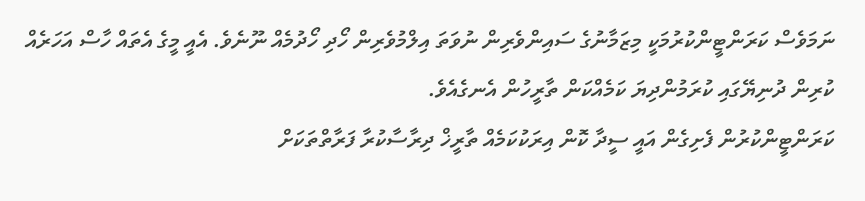ނަމަވެސް ކަރަންޓީންކުރުމަކީ މިޒަމާނުގެ ސައިންވެރިން ނުވަތަ އިލްމުވެރިން ހޯދި ހޯދުމެއް ނޫނެވެ. އެއީ މީގެ އެތައް ހާސް އަހަރެއް ކުރިން ދުނިޔޭގައި ކުރަމުންދިޔަ ކަމެއްކަން ތާރީހުން އެނގެއެވެ.
ކަރަންޓީންކުރުން ފެށިގެން އައީ ސީދާ ކޮން އިރަކުކަމެއް ތާރީޚް ދިރާސާކުރާ ފަރާތްތަކަށް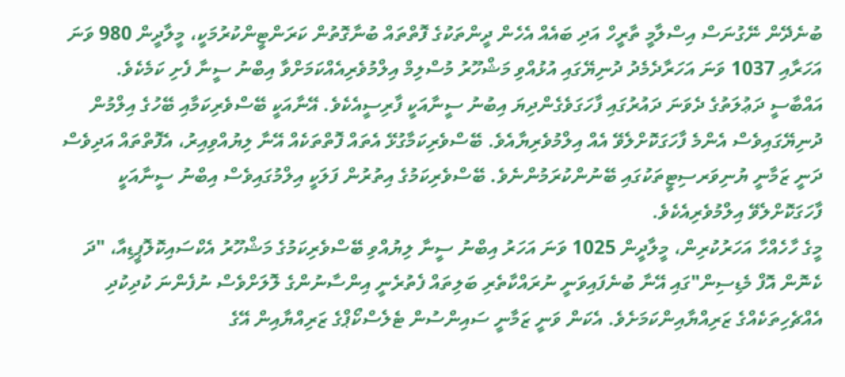ބުނެދޭން ނޭގުނަސް އިސްލާމީ ތާރީހް އަދި ބައެއް އެހެން ދީންތަކުގެ ފޮތްތައް ބުނާގޮތުން ކަރަންޓީންކުރުމަކީ، މީލާދީން 980 ވަނަ އަހަރާއި 1037 ވަނަ އަހަރާދެމެދު ދުނިޔޭގައި އުޅުއްވި މަޝްހޫރު މުސްލިމް އިލްމުވެރިއެއްކަމަށްވާ އިބްނު ސީނާ ފެށި ކަމެކެވެ.
އައްބާސީ ދަޢުލަތުގެ ދެވަނަ ދައުރުގައި ފާހަގަވެގެންދިޔަ އިބުނު ސީނާއަކީ ފާރިސީއެކެވެ. އޭނާއަކީ ބޭސްވެރިކަމާއި ބޭހުގެ އިލްމުން ދުނިޔޭގައިވެސް އެންމެ ފާހަގަކޮށްލެވޭ އެއް އިލްމުވެރިޔާއެވެ. ބޭސްވެރިކަމާގުޅޭ އެތައް ފޮތްތަކެއް އޭނާ ލިޔުއްވިއިރު، އެފޮތްތައް އަދިވެސް ދަނީ ޒަމާނީ ޔުނިވަރސިޓީތަކުގައި ބޭނުންކުރަމުންނެވެ. ބޭސްވެރިކަމުގެ އިތުރުން ފަލަކީ އިލްމުގައިވެސް އިބްނު ސީނާއަކީ ފާހަގަކޮށްލެވޭ އިލްމުވެރިއެކެވެ.
މީގެ ހާހެއްހާ އަހަރުކުރިން، މީލާދީން 1025 ވަނަ އަހަރު އިބްނު ސީނާ ލިޔުއްވި ބޭސްވެރިކަމުގެ މަޝްހޫރު އެކްސައިކޮލޮޕީޑިއާ، "ދަ ކެނޮން އޮފް މެޑިސިން"ގައި އޭނާ ބުނެފައިވަނީ ނުރައްކާތެރި ބަލިތައް ފެތުރެނީ އިންސާނުންގެ ލޮލަށްވެސް ނުފެންނަ ކުދިކުދި އެއްޗެހިތަކެއްގެ ޒަރިއްޔާއިންކަމަށެވެ. އެކަން ވަނީ ޒަމާނީ ސައިންސުން ޓެލެސްކޯޕްގެ ޒަރިއްޔާއިން އޭގެ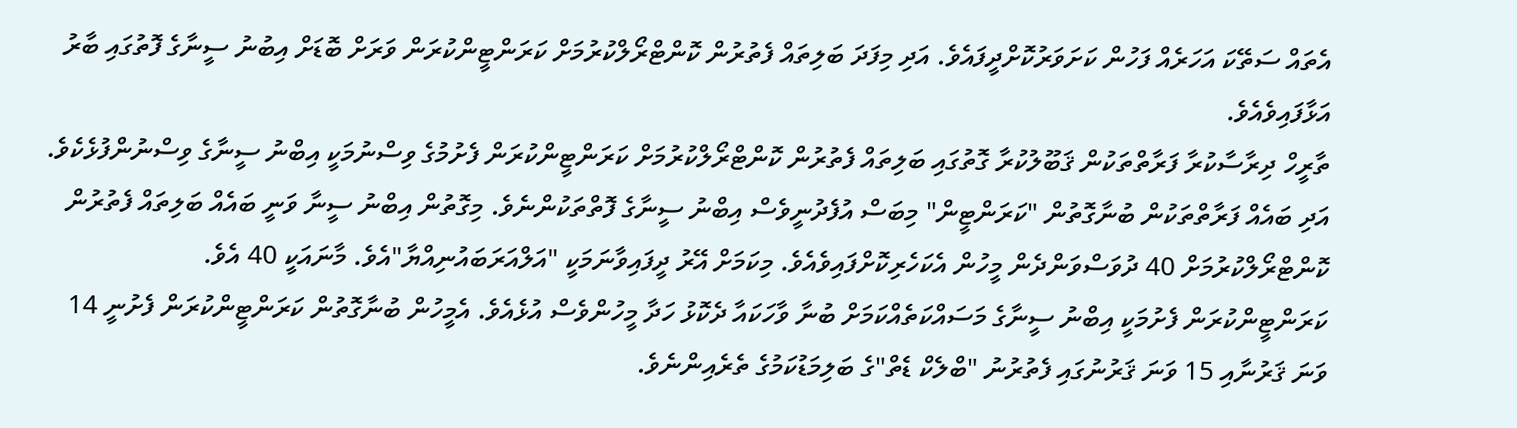އެތައް ސަތޭކަ އަހަރެއް ފަހުން ކަށަވަރުކޮށްދީފައެވެ. އަދި މިފަދަ ބަލިތައް ފެތުރުން ކޮންޓްރޯލްކުރުމަށް ކަރަންޓީންކުރަން ވަރަށް ބޮޑަށް އިބުނު ސީނާގެ ފޮތުގައި ބާރު އަޅާފައިވެއެވެ.
ތާރީހް ދިރާސާކުރާ ފަރާތްތަކުން ޤަބޫލުކުރާ ގޮތުގައި ބަލިތައް ފެތުރުން ކޮންޓްރޯލްކުރުމަށް ކަރަންޓީންކުރަން ފެށުމުގެ ވިސްނުމަކީ އިބްނު ސީނާގެ ވިސްނުންފުޅެކެވެ. އަދި ބައެއް ފަރާތްތަކުން ބުނާގޮތުން "ކަރަންޓީން" މިބަސް އުފެދުނީވެސް އިބްނު ސީނާގެ ފޮތްތަކުންނެވެ. މިގޮތުން އިބްނު ސީނާ ވަނީ ބައެއް ބަލިތައް ފެތުރުން ކޮންޓްރޯލްކުރުމަށް 40 ދުވަސްވަންދެން މީހުން އެކަހެރިކޮށްފައިވެއެވެ. މިކަމަށް އޭރު ދީފައިވާނަމަކީ "އަލްއަރަބައުނިއްޔާ"އެވެ. މާނައަކީ 40 އެވެ.
ކަރަންޓީންކުރަން ފެށުމަކީ އިބްނު ސީނާގެ މަސައްކަތެއްކަމަށް ބުނާ ވާހަކައާ ދެކޮޅު ހަދާ މީހުންވެސް އުޅެއެވެ. އެމީހުން ބުނާގޮތުން ކަރަންޓީންކުރަން ފެށުނީ 14 ވަނަ ޤަރުނާއި 15 ވަނަ ޤަރުނުގައި ފެތުރުނު "ބްލެކް ޑެތް"ގެ ބަލިމަޑުކަމުގެ ތެރެއިންނެވެ.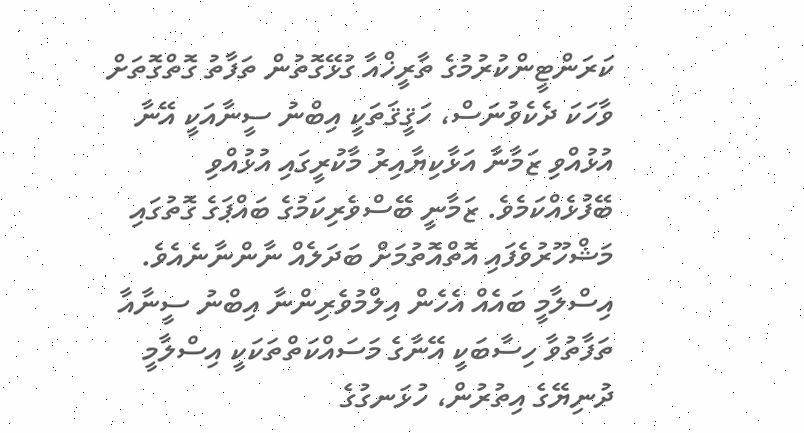ކަރަންޓީންކުރުމުގެ ތާރީޚްއާ ގުޅޭގޮތުން ތަފާތު ގޮތްގޮތަށް ވާހަކަ ދެކެވުނަސް، ހަޤީޤަތަކީ އިބްނު ސީނާއަކީ އޭނާ އުޅުއްވި ޒަމާނާ އަޅާކިޔާއިރު މާކުރީގައި އުޅުއްވި ބޭފުޅެއްކަމެވެ. ޒަމާނީ ބޭސްވެރިކަމުގެ ބައްޕަގެ ގޮތުގައި މަޝްހޫރުވެފައި އޮތްއޮތުމަށް ބަދަލެއް ނާންނާނެއެވެ. އިސްލާމީ ބައެއް އެހެން އިލްމުވެރިންނާ އިބްނު ސީނާއާ ތަފާތުވާ ހިސާބަކީ އޭނާގެ މަސައްކަތްތަކަކީ އިސްލާމީ ދުނިޔޭގެ އިތުރުން، ހުޅަނގުގެ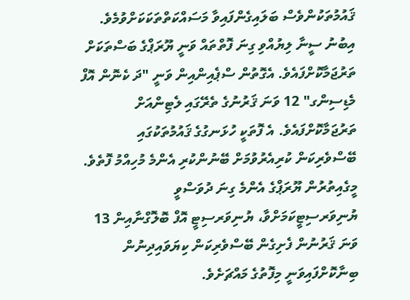ޤައުމުތަކުންވެސް ބަލައިގެންފައިވާ މަސައްކަތްތަކަކަށްވުމެވެ.
އިބުނު ސީނާ ލިޔުއްވި ގިނަ ފޮތްތައް ވަނީ ޔޫރަޕްގެ ބަސްތަކަށް ތަރުޖަމާކޮށްފައެވެ. އެގޮތުން ސްޕެއިންއިން ވަނީ "ދަ ކެނޮން އޮފް މެޑިސިންގ" 12 ވަނަ ޤަރުނުގެ ތެރޭގައި ލެޓިންއަށް ތަރުޖަމާކޮށްފައެވެ. އެ ފޮތަކީ ހުޅަނގުގެ ޤައުމުތަކުގައި ބޭސްވެރިކަން ކުރިއެރުވުމަށް ބޭނުންކުރި އެންމެ މުހިއްމު ފޮތެވެ. މީގެއިތުރުން ޔޫރަޕްގެ އެންމެ ގިނަ ދުވަސްވީ ޔުނިވަރސިޓީކަމަށްވާ، ޔުނިވަރސިޓީ އޮފް ބޮލޮގްނާއިން 13 ވަނަ ޤަރުނުން ފެށިގެން ބޭސްވެރިކަން ކިޔަވައިދިނުން ބިނާކޮށްފައިވަނީ މިފޮތުގެ މައްޗަށެވެ.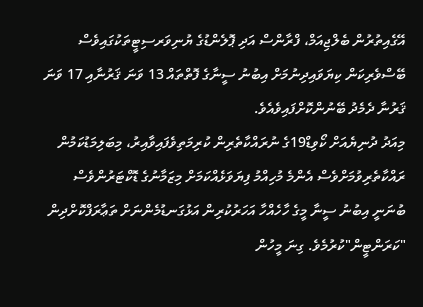އޭގެއިތުރުން ބެލްޖިއަމް، ފްރާންސް އަދި ޕޮލެންޑުގެ ޔުނިވަރސިޓީތަކުގައިވެސް ބޭސްވެރިކަން ކިޔަވައިދިނުމަށް އިބުނު ސީނާގެ ފޮތްތައް 13 ވަނަ ޤަރުނާއި 17 ވަނަ ޤަރުނާ ދެމެދު ބޭނުންކޮށްފައިވެއެވެ.
މިއަދު ދުނިޔެއަށް ކޯވިޑް19ގެ ނުރައްކާތެރިން ކުރިމަތިވެފައިވާއިރު، މިބަލިމަޑުކަމުން ރައްކާތެރިވުމަށްވެސް އެންމެ މުހިއްމު ފިޔަވަޅެއްކަމަށް މިޒަމާނުގެ ޑޮކްޓަރުންވެސް ބުނަނީ އިބުނު ސީނާ މީގެ ހާހެއްހާ އަހަރުކުރިން އަޅުގަނޑުމެންނަށް ތަޢާރަފްކޮށްދިން "ކަރަންޓީން"ކުރުމެވެ. ގިނަ މީހުން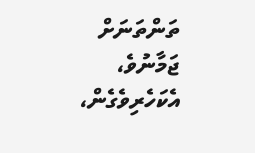ތަންތަނަށް ޖަމާނުވެ، އެކަހެރިވެގެން،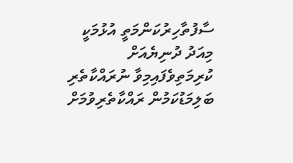ސާފުތާހިރުކަންމަތީ އުޅުމަކީ މިއަދު ދުނިޔެއަށް ކުރިމަތިވެފައިމިވާ ނުރައްކާތެރި ބަލިމަޑުކަމުން ރައްކާތެރިވުމަށް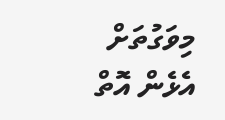މިވަގުތަށް އެޅެން އޮތް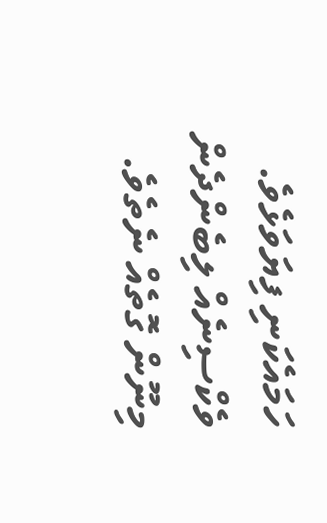ހަމައެކަނި ފިޔަވަޅެވެ. ވެކްސިނެއް ލިބެންދެން މިނޫން ގޮތެއް ނެތެވެ.